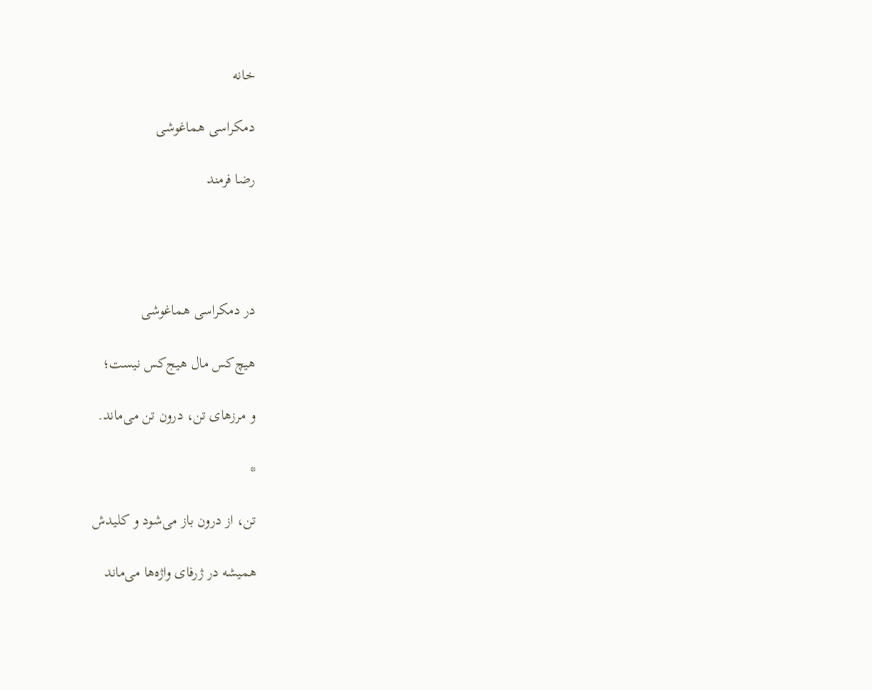خانه

دمکراسی هماغوشی

رضا فرمند




در دمکراسی هماغوشی

هیچ‌کس مال هیج‌کس نیست؛

و مرزهای تن، درون تن می‌ماند.

*

تن، از درون باز می‌شود و کلیدش

همیشه در ژرفای واژه‌ها می‌ماند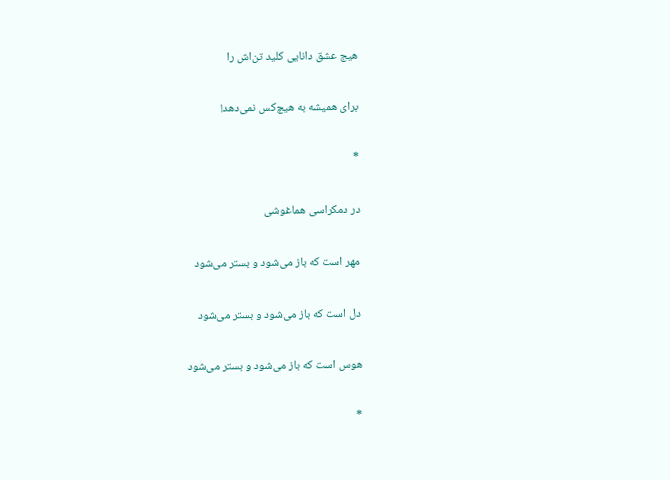هیج عشق دانایی کلید تن‌اش را

برای همیشه به هیچ‌کس نمی‌دهد!

*

در دمکراسی هماغوشی

مهر است که باز می‌شود و بستر می‌شود

دل است که باز می‌شود و بستر می‌شود

هوس است که باز می‌شود و بستر می‌شود

*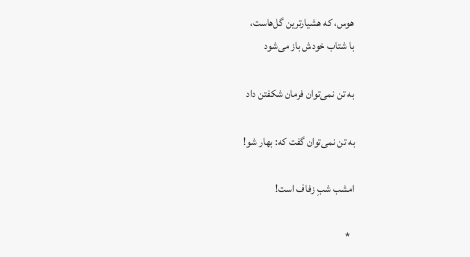هوس، که هشیارترین گل‌هاست،
با شتاب خودش باز می‌شود

به تن نمی‌توان فرمان شکفتن داد

به تن نمی‌توان گفت که: بهار شو!

امشب شبِ زفاف است!

  *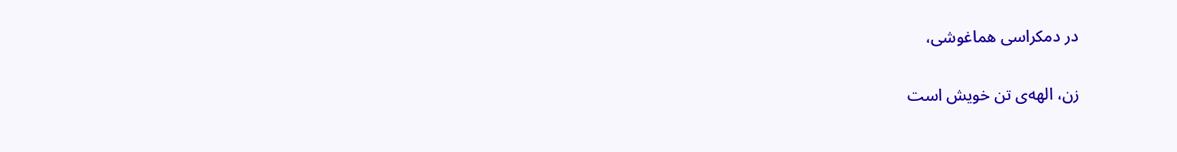در دمکراسی هماغوشی،

زن، الهه‌ی‌ تن خویش است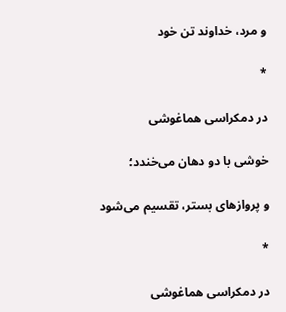و مرد، خداوند تن خود

*

در دمکراسی هماغوشی

خوشی با دو دهان می‌خندد؛

و پروازهای بستر، تقسیم می‌شود

*

در دمکراسی هماغوشی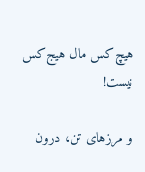هیچ‌کس مال هیج‌کس نیست!

و مرزهای تن، درون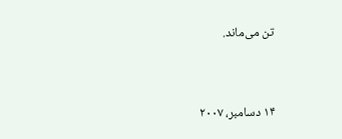تن می‌ماند.



۱۴ دسامبر، ۲۰۰۷